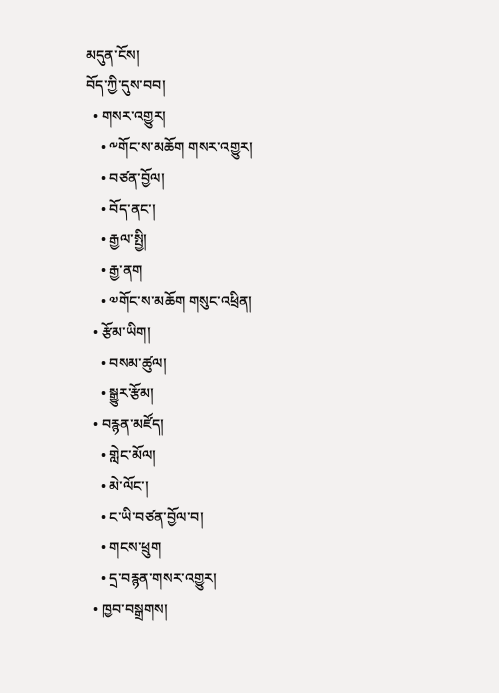མདུན་ངོས།
བོད་ཀྱི་དུས་བབ།
  • གསར་འགྱུར།
    • ༸གོང་ས་མཆོག གསར་འགྱུར།
    • བཙན་བྱོལ།
    • བོད་ནང་།
    • རྒྱལ་སྤྱི།
    • རྒྱ་ནག
    • ༧གོང་ས་མཆོག གསུང་འཕྲིན།
  • རྩོམ་ཡིག།
    • བསམ་ཚུལ།
    • སྒྱུར་རྩོམ།
  • བརྙན་མཛོད།
    • གླེང་མོལ།
    • མེ་ལོང་།
    • ང་ཡི་བཙན་བྱོལ་བ།
    • གངས་ཕྲུག
    • དྲ་བརྙན་གསར་འགྱུར།
  • ཁྱབ་བསྒྲགས།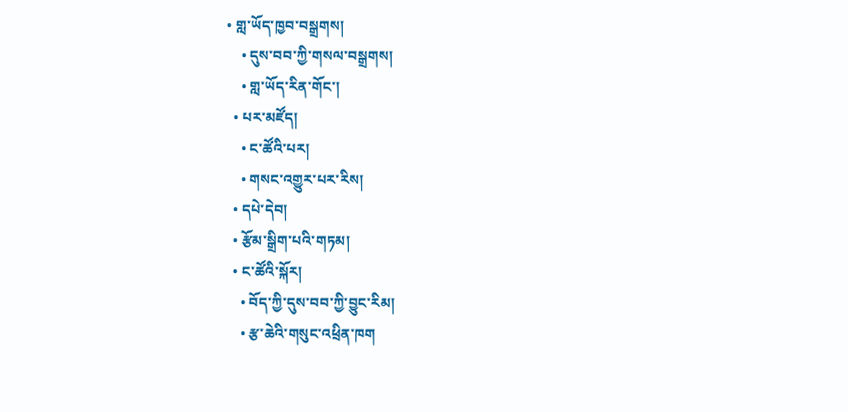• གླ་ཡོད་ཁྱབ་བསྒྲགས།
    • དུས་བབ་ཀྱི་གསལ་བསྒྲགས།
    • གླ་ཡོད་རིན་གོང་།
  • པར་མཛོད།
    • ང་ཚོའི་པར།
    • གསང་འགྱུར་པར་རིས།
  • དཔེ་དེབ།
  • རྩོམ་སྒྲིག་པའི་གཏམ།
  • ང་ཚོའི་སྐོར།
    • བོད་ཀྱི་དུས་བབ་ཀྱི་བྱུང་རིམ།
    • རྩ་ཆེའི་གསུང་འཕྲིན་ཁག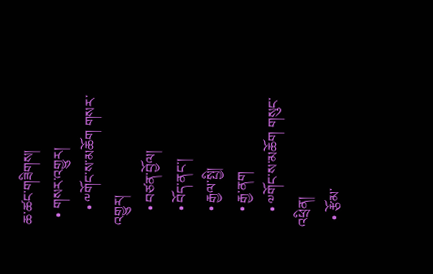ཆ་ཚང་གཟིགས།
  • གསར་འགྱུར།
    • ༸གོང་ས་མཆོག གསར་འགྱུར།
    • བཙན་བྱོལ།
    • བོད་ནང་།
    • རྒྱལ་སྤྱི།
    • རྒྱ་ནག
    • ༧གོང་ས་མཆོག གསུང་འཕྲིན།
  • རྩོམ་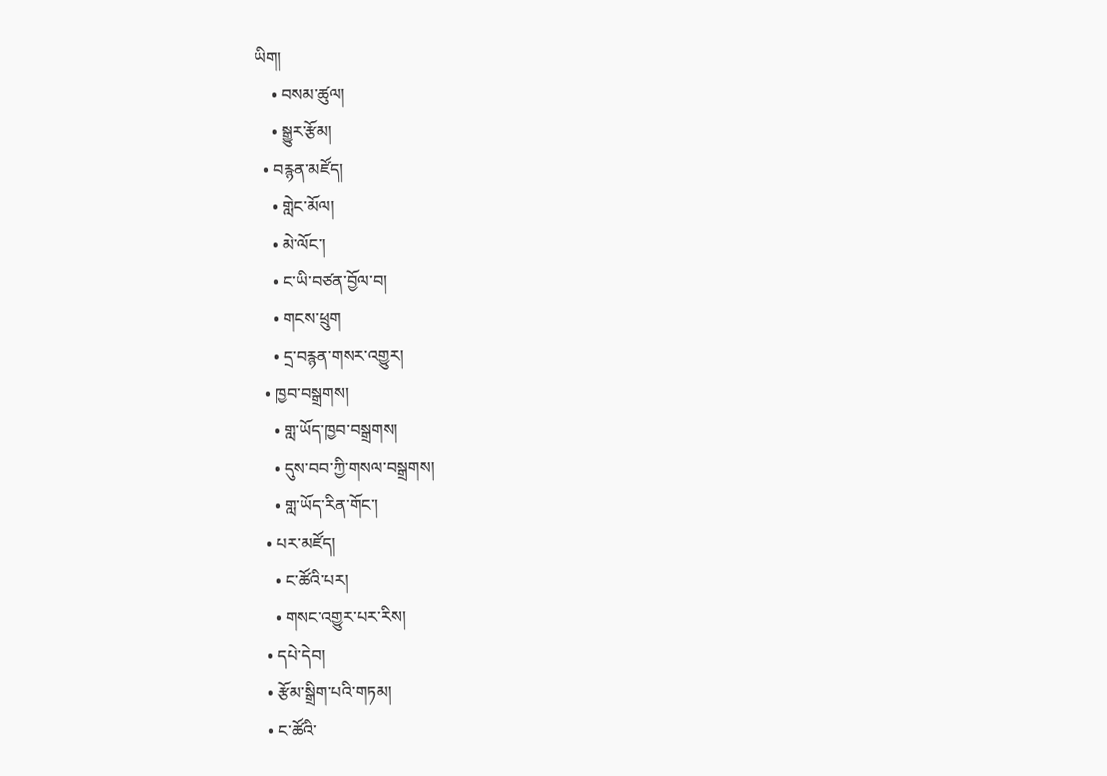ཡིག།
    • བསམ་ཚུལ།
    • སྒྱུར་རྩོམ།
  • བརྙན་མཛོད།
    • གླེང་མོལ།
    • མེ་ལོང་།
    • ང་ཡི་བཙན་བྱོལ་བ།
    • གངས་ཕྲུག
    • དྲ་བརྙན་གསར་འགྱུར།
  • ཁྱབ་བསྒྲགས།
    • གླ་ཡོད་ཁྱབ་བསྒྲགས།
    • དུས་བབ་ཀྱི་གསལ་བསྒྲགས།
    • གླ་ཡོད་རིན་གོང་།
  • པར་མཛོད།
    • ང་ཚོའི་པར།
    • གསང་འགྱུར་པར་རིས།
  • དཔེ་དེབ།
  • རྩོམ་སྒྲིག་པའི་གཏམ།
  • ང་ཚོའི་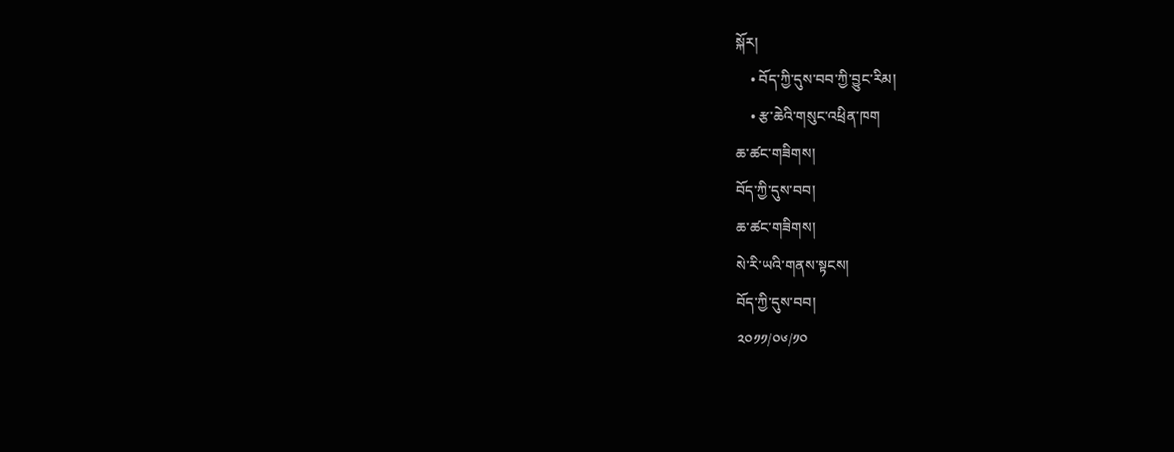སྐོར།
    • བོད་ཀྱི་དུས་བབ་ཀྱི་བྱུང་རིམ།
    • རྩ་ཆེའི་གསུང་འཕྲིན་ཁག
ཆ་ཚང་གཟིགས།
བོད་ཀྱི་དུས་བབ།
ཆ་ཚང་གཟིགས།
སེ་རི་ཡའི་གནས་སྟངས།
བོད་ཀྱི་དུས་བབ།
༢༠༡༡/༠༦/༡༠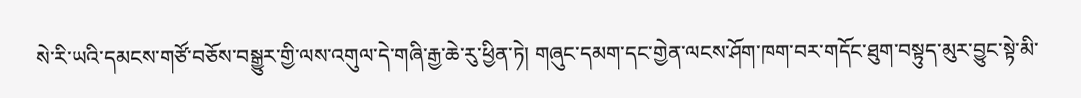སེ་རི་ཡའི་དམངས་གཙོ་བཅོས་བསྒྱུར་གྱི་ལས་འགུལ་དེ་གཞི་རྒྱ་ཆེ་རུ་ཕྱིན་ཏེ། གཞུང་དམག་དང་གྱེན་ལངས་ཤོག་ཁག་བར་གདོང་ཐུག་བསྟུད་མུར་བྱུང་སྟེ་མི་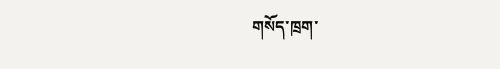གསོད་ཁྲག་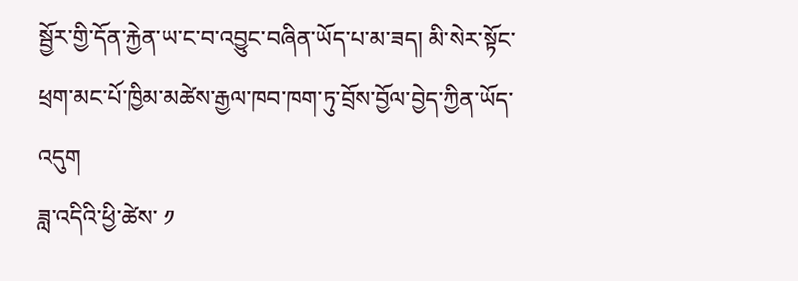སྦྱོར་གྱི་དོན་རྐྱེན་ཡ་ང་བ་འབྱུང་བཞིན་ཡོད་པ་མ་ཟད། མི་སེར་སྟོང་ཕྲག་མང་པོ་ཁྱིམ་མཚེས་རྒྱལ་ཁབ་ཁག་ཏུ་བྲོས་བྱོལ་བྱེད་ཀྱིན་ཡོད་འདུག
ཟླ་འདིའི་ཕྱི་ཚེས་ ༡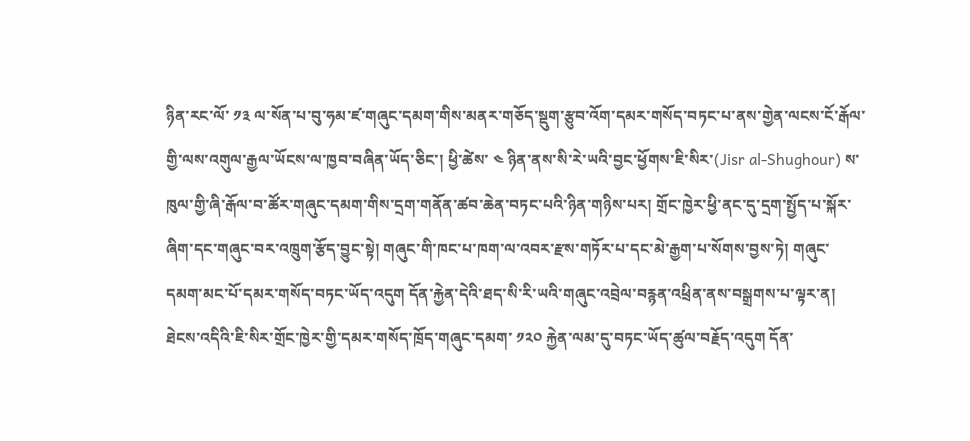ཉིན་རང་ལོ་ ༡༣ ལ་སོན་པ་བུ་ཧམ་ཛ་གཞུང་དམག་གིས་མནར་གཅོད་སྡུག་རྩུབ་འོག་དམར་གསོད་བཏང་པ་ནས་གྱེན་ལངས་ངོ་རྒོལ་གྱི་ལས་འགུལ་རྒྱལ་ཡོངས་ལ་ཁྱབ་བཞིན་ཡོད་ཅིང་། ཕྱི་ཚེས་ ༤ ཉིན་ནས་སི་རེ་ཡའི་བྱང་ཕྱོགས་ཇི་སིར་(Jisr al-Shughour) ས་ཁུལ་གྱི་ཞི་རྒོལ་བ་ཚོར་གཞུང་དམག་གིས་དྲག་གནོན་ཚབ་ཆེན་བཏང་པའི་ཉིན་གཉིས་པར། གྲོང་ཁྱེར་ཕྱི་ནང་དུ་དྲག་སྤྱོད་པ་སྐོར་ཞིག་དང་གཞུང་བར་འཁྲུག་རྩོད་བྱུང་སྟེ། གཞུང་གི་ཁང་པ་ཁག་ལ་འབར་རྫས་གཏོར་པ་དང་མེ་རྒྱག་པ་སོགས་བྱས་ཏེ། གཞུང་དམག་མང་པོ་དམར་གསོད་བཏང་ཡོད་འདུག དོན་རྐྱེན་དེའི་ཐད་སི་རི་ཡའི་གཞུང་འབྲེལ་བརྙན་འཕྲིན་ནས་བསྒྲགས་པ་ལྟར་ན། ཐེངས་འདིའི་ཇི་སིར་གྲོང་ཁྱེར་གྱི་དམར་གསོད་ཁྲོད་གཞུང་དམག་ ༡༢༠ རྐྱེན་ལམ་དུ་བཏང་ཡོད་ཚུལ་བརྗོད་འདུག དོན་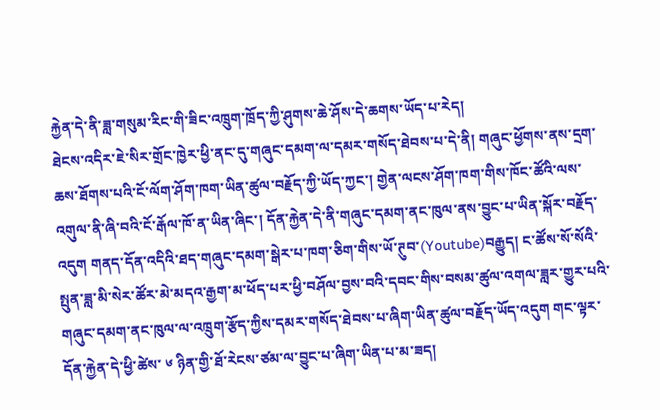རྐྱེན་དེ་ནི་ཟླ་གསུམ་རིང་གི་ཟིང་འཁྲུག་ཁྲོད་ཀྱི་ཤུགས་ཆེ་ཤོས་དེ་ཆགས་ཡོད་པ་རེད།
ཐེངས་འདིར་ཇེ་སིར་གྲོང་ཁྱེར་ཕྱི་ནང་དུ་གཞུང་དམག་ལ་དམར་གསོད་ཐེབས་པ་དེ་ནི། གཞུང་ཕྱོགས་ནས་དྲག་ཆས་ཐོགས་པའི་ངོ་ལོག་ཤོག་ཁག་ཡིན་ཚུལ་བརྗོད་ཀྱི་ཡོད་ཀྱང་། གྱེན་ལངས་ཤོག་ཁག་གིས་ཁོང་ཚོའི་ལས་འགུལ་ནི་ཞི་བའི་ངོ་རྒོལ་ཁོ་ན་ཡིན་ཞིང་། དོན་རྐྱེན་དེ་ནི་གཞུང་དམག་ནང་ཁུལ་ནས་བྱུང་པ་ཡིན་སྐོར་བརྗོད་འདུག གནད་དོན་འདིའི་ཐད་གཞུང་དམག་སྒེར་པ་ཁག་ཅིག་གིས་ཡོ་ཊུབ་(Youtube)བརྒྱུད། ང་ཚོས་སོ་སོའི་སྤུན་ཟླ་མི་སེར་ཚོར་མེ་མདའ་རྒྱག་མ་ཕོད་པར་ཕྱི་བཤོལ་བྱས་བའི་དབང་གིས་བསམ་ཚུལ་འགལ་ཟླར་གྱུར་པའི་གཞུང་དམག་ནང་ཁུལ་ལ་འཁྲུག་རྩོད་ཀྱིས་དམར་གསོད་ཐེབས་པ་ཞིག་ཡིན་ཚུལ་བརྗོད་ཡོད་འདུག གང་ལྟར་དོན་རྐྱེན་དེ་ཕྱི་ཚེས་ ༦ ཉིན་གྱི་ཐོ་རེངས་ཙམ་ལ་བྱུང་པ་ཞིག་ཡིན་པ་མ་ཟད།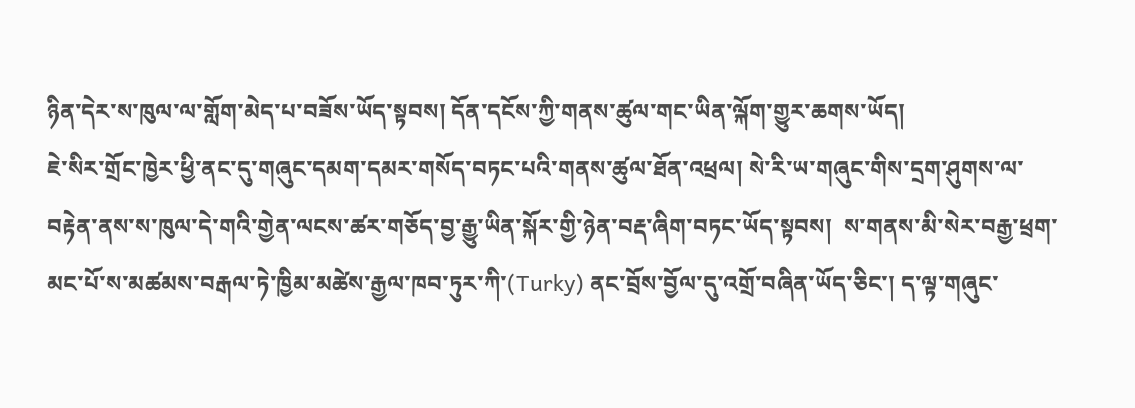ཉིན་དེར་ས་ཁུལ་ལ་གློག་མེད་པ་བཟོས་ཡོད་སྟབས། དོན་དངོས་ཀྱི་གནས་ཚུལ་གང་ཡིན་ལྐོག་གྱུར་ཆགས་ཡོད།
ཇེ་སིར་གྲོང་ཁྱེར་ཕྱི་ནང་དུ་གཞུང་དམག་དམར་གསོད་བཏང་པའི་གནས་ཚུལ་ཐོན་འཕྲལ། སེ་རི་ཡ་གཞུང་གིས་དྲག་ཤུགས་ལ་བརྟེན་ནས་ས་ཁུལ་དེ་གའི་གྱེན་ལངས་ཚར་གཅོད་བྱ་རྒྱུ་ཡིན་སྐོར་གྱི་ཉེན་བརྡ་ཞིག་བཏང་ཡོད་སྟབས།  ས་གནས་མི་སེར་བརྒྱ་ཕྲག་མང་པོ་ས་མཚམས་བརྒལ་ཏེ་ཁྱིམ་མཚེས་རྒྱལ་ཁབ་ཏུར་ཀི་(Turky) ནང་བྲོས་བྱོལ་དུ་འགྲོ་བཞིན་ཡོད་ཅིང་། ད་ལྟ་གཞུང་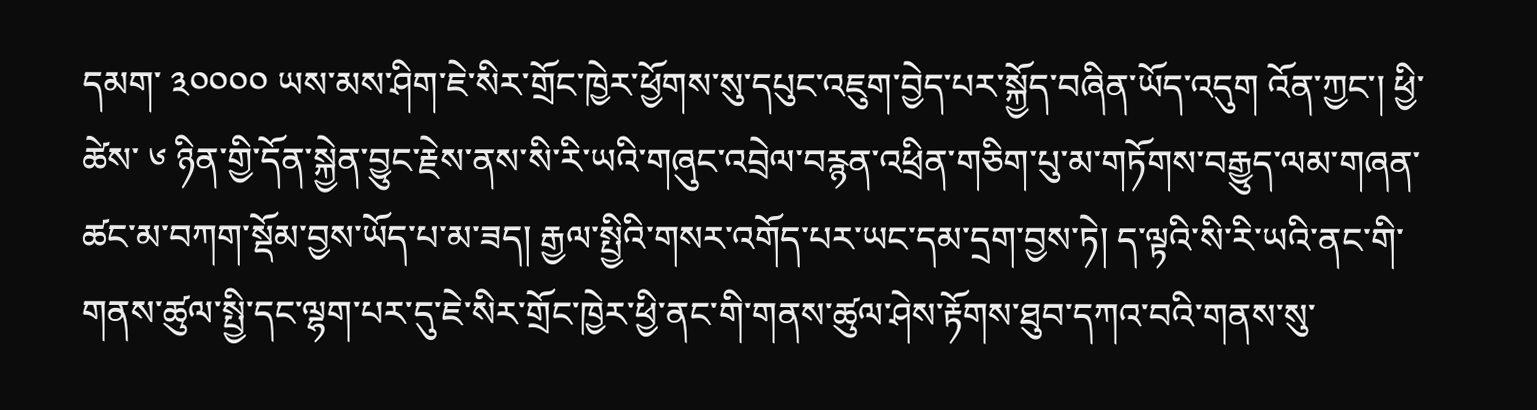དམག་ ༣༠༠༠༠ ཡས་མས་ཤིག་ཇེ་སིར་གྲོང་ཁྱེར་ཕྱོགས་སུ་དཔུང་འཇུག་བྱེད་པར་སྐྱོད་བཞིན་ཡོད་འདུག འོན་ཀྱང་། ཕྱི་ཚེས་ ༦ ཉིན་གྱི་དོན་སྐྱེན་བྱུང་རྗེས་ནས་སི་རི་ཡའི་གཞུང་འབྲེལ་བརྙན་འཕྲིན་གཅིག་པུ་མ་གཏོགས་བརྒྱུད་ལམ་གཞན་ཚང་མ་བཀག་སྡོམ་བྱས་ཡོད་པ་མ་ཟད། རྒྱལ་སྤྱིའི་གསར་འགོད་པར་ཡང་དམ་དྲག་བྱས་ཏེ། ད་ལྟའི་སི་རི་ཡའི་ནང་གི་གནས་ཚུལ་སྤྱི་དང་ལྷག་པར་དུ་ཇེ་སིར་གྲོང་ཁྱེར་ཕྱི་ནང་གི་གནས་ཚུལ་ཤེས་རྟོགས་ཐུབ་དཀའ་བའི་གནས་སུ་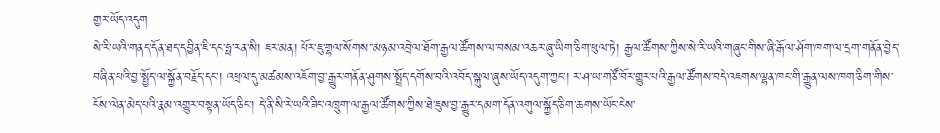གྱར་ཡོད་འདུག
སེ་རི་ཡའི་གནད་དོན་ཐད་དབྱིན་ཇི་དང་ཧྥ་རན་སི། ཇར་མན། པོར་ཇུ་གྷལ་སོགས་་མཉམ་འབྲེལ་ཐོག་རྒྱལ་ཚོགས་ལ་བསམ་འཆར་ཞུ་ཡིག་ཅིག་ཕུལ་ཏེ། རྒྱལ་ཚོགས་ཀྱིས་སེ་རི་ཡའི་གཞུང་གིས་ཞི་རྒོལ་ཤོག་ཁག་ལ་དྲག་གནོན་བྱེད་བཞིན་པའི་བྱ་སྤྱོད་ལ་སྐྱོན་བརྗོད་དང་། འཕྲལ་དུ་མཚམས་འཇོག་བྱ་རྒྱུར་གནོན་ཤུགས་སྤྲོད་དགོས་བའི་འབོད་སྐུལ་ཞུས་ཡོད་འདུག་ཀྱང་། ར་ཤ་ཡ་གཙོ་བོར་གྱུར་པའི་རྒྱལ་ཚོགས་བདེ་འཇགས་ལྷན་ཁང་གི་རྒྱུན་ལས་ཁག་ཅིག་གིས་ངོས་ལེན་མེད་པའི་རྣམ་འགྱུར་བསྟན་ཡོད་ཅིང་། དེ་ནི་སི་རེ་ཡའི་ཟིང་འཁྲུག་ལ་རྒྱལ་ཚོགས་ཀྱིས་ཐེ་ཇུས་བྱ་རྒྱུར་དམག་དོན་འགུལ་སྐྱོད་ཅིག་ཆགས་ཡོང་ངེས་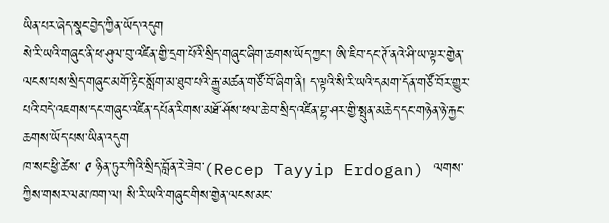ཡིན་པར་ཞེད་སྣང་བྱེད་ཀྱིན་ཡོད་འདུག
སེ་རི་ཡའི་གཞུང་ནི་ཕ་ཤུལ་བུ་འཛིན་གྱི་དྲག་པོའི་སྲིད་གཞུང་ཞིག་ཆགས་ཡོད་ཀྱང་། ཨི་ཇིབ་དང་ཊོ་ནའེ་ཤི་ཡ་ལྟར་གྱེན་ལངས་པས་སྲིད་གཞུང་མགོ་རྟིང་སློག་མ་ཐུབ་པའི་རྒྱུ་མཚན་གཙོ་བོ་ཞིག་ནི། ད་ལྟའི་སི་རི་ཡའི་དམག་དོན་གཙོ་བོར་གྱུར་པའི་བདེ་འཇགས་དང་གཞུང་འཛིན་དཔོན་རིགས་མཐོ་ཤོས་ཕལ་ཆེ་བ་སྲིད་འཛིན་བྷ་ཤར་གྱི་སྤུན་མཆེད་དང་གཉེན་ཉེ་རྐྱང་ཆགས་ཡོད་པས་ཡིན་འདུག
ཁ་སང་ཕྱི་ཚེས་ ༩ ཉིན་ཏུར་ཀིའི་སྲིད་བློན་རེ་ཟེབ་(Recep Tayyip Erdogan) ལགས་ཀྱིས་གསར་ལམ་ཁག་ལ། སི་རི་ཡའི་གཞུང་གིས་གྱེན་ལངས་མང་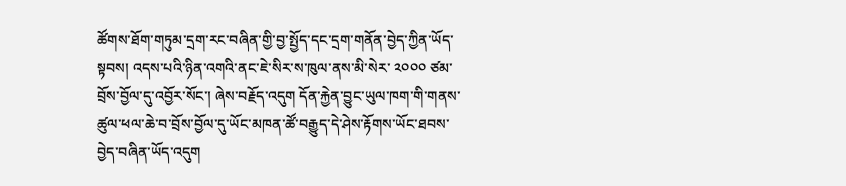ཚོགས་ཐོག་གཏུམ་དྲག་རང་བཞིན་གྱི་བྱ་སྤྱོད་དང་དྲག་གནོན་བྱེད་ཀྱིན་ཡོད་སྟབས། འདས་པའི་ཉིན་འགའི་ནང་ཇེ་སིར་ས་ཁུལ་ནས་མི་སེར་ ༢༠༠༠ ཙམ་བྲོས་བྱོལ་དུ་འབྱོར་སོང་། ཞེས་བརྗོད་འདུག དོན་རྐྱེན་བྱུང་ཡུལ་ཁག་གི་གནས་ཚུལ་ཕལ་ཆེ་བ་བྲོས་བྱོལ་དུ་ཡོང་མཁན་ཚོ་བརྒྱུད་དེ་ཤེས་རྟོགས་ཡོང་ཐབས་བྱེད་བཞིན་ཡོད་འདུག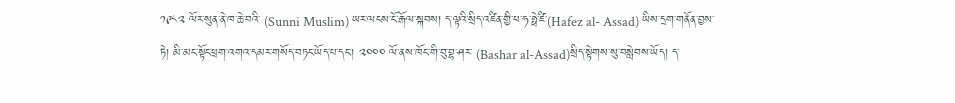༡༩༨༢ ལོར་སུན་ནེ་ཁ་ཆེ་བའི་ (Sunni Muslim) ཡར་ལངས་ངོ་རྒོལ་སྐབས། ད་ལྟའི་སྲིད་འཛིན་གྱི་ཕ་ཧ་ཧྥེ་ཛི་(Hafez al- Assad) ཡིས་དྲག་གནོན་བྱས་ཏེ། མི་མང་སྟོང་ཕྲག་འགའ་དམར་གསོད་བཏང་ཡོད་པ་དང་། ༢༠༠༠ ལོ་ནས་ཁོང་གི་བུ་བྷ་ཤར་ (Bashar al-Assad)སྲིད་སྟེགས་སུ་བསླེབས་ཡོད། ད་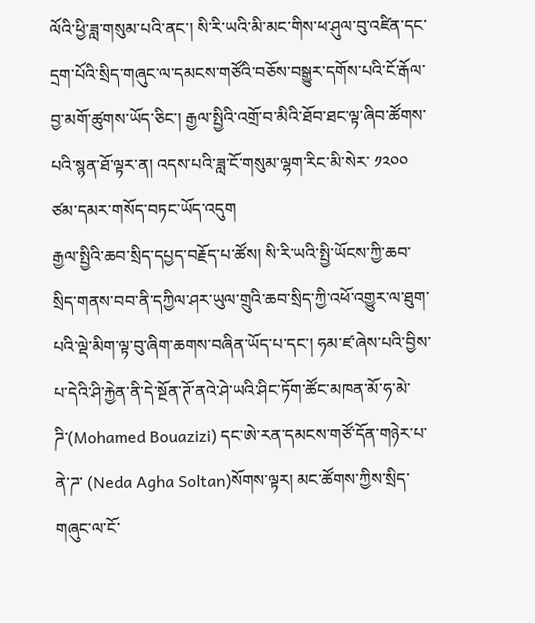ལོའི་ཕྱི་ཟླ་གསུམ་པའི་ནང་། སི་རི་ཡའི་མི་མང་གིས་ཕ་ཤུལ་བུ་འཛིན་དང་དྲག་པོའི་སྲིད་གཞུང་ལ་དམངས་གཙོའི་བཅོས་བསྒྱུར་དགོས་པའི་ངོ་རྒོལ་བྱ་མགོ་ཚུགས་ཡོད་ཅིང་། རྒྱལ་སྤྱིའི་འགྲོ་བ་མིའི་ཐོབ་ཐང་ལྟ་ཞིབ་ཚོགས་པའི་སྙན་ཐོ་ལྟར་ན། འདས་པའི་ཟླ་ངོ་གསུམ་ལྷག་རིང་མི་སེར་ ༡༢༠༠ ཙམ་དམར་གསོད་བཏང་ཡོད་འདུག
རྒྱལ་སྤྱིའི་ཆབ་སྲིད་དཔྱད་བརྗོད་པ་ཚོས། སི་རི་ཡའི་སྤྱི་ཡོངས་ཀྱི་ཆབ་སྲིད་གནས་བབ་ནི་དཀྱིལ་ཤར་ཡུལ་གྲུའི་ཆབ་སྲིད་ཀྱི་འཕོ་འགྱུར་ལ་ཐུག་པའི་ལྡེ་མིག་ལྟ་བུ་ཞིག་ཆགས་བཞིན་ཡོད་པ་དང་། ཧམ་ཛ་ཞེས་པའི་བྱིས་པ་དེའི་ཤི་རྐྱེན་ནི་དེ་སྔོན་ཊོ་ནའེ་ཤེ་ཡའི་ཤིང་ཏོག་ཚོང་མཁན་མོ་ཧ་མེ་ཌི་(Mohamed Bouazizi) དང་ཨེ་རན་དམངས་གཙོ་དོན་གཉེར་པ་ནེ་ཌ་ (Neda Agha Soltan)སོགས་ལྟར། མང་ཚོགས་ཀྱིས་སྲིད་གཞུང་ལ་ངོ་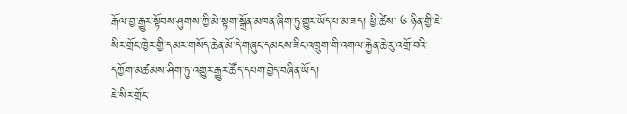རྒོལ་བྱ་རྒྱུར་སྟོབས་ཤུགས་ཀྱི་མེ་སྟག་སྒྲོན་མཁན་ཞིག་ཏུ་གྱུར་ཡོད་པ་མ་ཟད། ཕྱི་ཚེས་ ༦ ཉིན་གྱི་ཇེ་སིར་གྲོང་ཁྱེར་གྱི་དམར་གསོད་ཆེན་མོ་དེ་གཞུང་དམངས་ཟིང་འཁྲུག་གི་འགལ་རྐྱེན་ཆེ་རུ་འགྲོ་བའི་དཀྱོག་མཚམས་ཤིག་ཏུ་འགྱུར་རྒྱུར་ཚོད་དཔག་བྱེད་བཞིན་ཡོད།
ཇེ་སིར་གྲོང་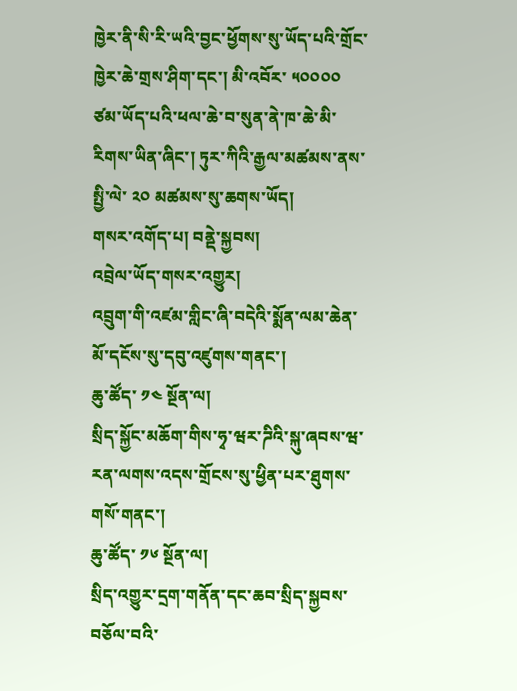ཁྱེར་ནི་སི་རི་ཡའི་བྱང་ཕྱོགས་སུ་ཡོད་པའི་གྲོང་ཁྱེར་ཆེ་གྲས་ཤིག་དང་། མི་འབོར་ ༥༠༠༠༠ ཙམ་ཡོད་པའི་ཕལ་ཆེ་བ་སུན་ནེ་ཁ་ཆེ་མི་རིགས་ཡིན་ཞིང་། ཏུར་ཀིའི་རྒྱལ་མཚམས་ནས་སྤྱི་ལེ་ ༢༠ མཚམས་སུ་ཆགས་ཡོད།
གསར་འགོད་པ། བནྡེ་སྐྱབས།
འབྲེལ་ཡོད་གསར་འགྱུར།
འབྲུག་གི་འཛམ་གླིང་ཞི་བདེའི་སྨོན་ལམ་ཆེན་མོ་དངོས་སུ་དབུ་འཛུགས་གནང་།
ཆུ་ཚོད་ ༡༤ སྔོན་ལ།
སྲིད་སྐྱོང་མཆོག་གིས་ཧྭ་ཝར་ཌིའི་སྐུ་ཞབས་ཝ་རན་ལགས་འདས་གྲོངས་སུ་ཕྱིན་པར་ཐུགས་གསོ་གནང་།
ཆུ་ཚོད་ ༡༦ སྔོན་ལ།
སྲིད་འགྱུར་དྲག་གནོན་དང་ཆབ་སྲིད་སྐྱབས་བཅོལ་བའི་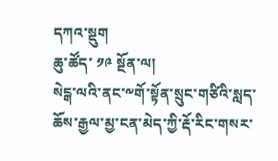དཀའ་སྡུག
ཆུ་ཚོད་ ༡༩ སྔོན་ལ།
སེངྒ་ལའི་ནང་༸གོ་སྟོན་སྲུང་གཙིའི་སླད་ཆོས་རྒྱལ་མྱ་ངན་མེད་ཀྱི་རྡོ་རིང་གསར་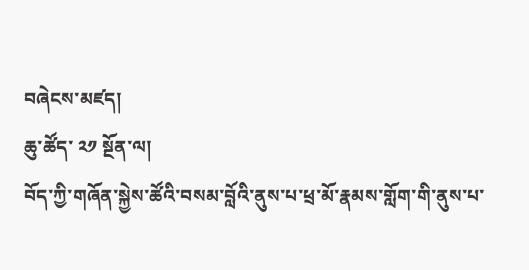བཞེངས་མཛད།
ཆུ་ཚོད་ ༢༡ སྔོན་ལ།
བོད་ཀྱི་གཞོན་སྐྱེས་ཚོའི་བསམ་བློའི་ནུས་པ་ཕྲ་མོ་རྣམས་གློག་གི་ནུས་པ་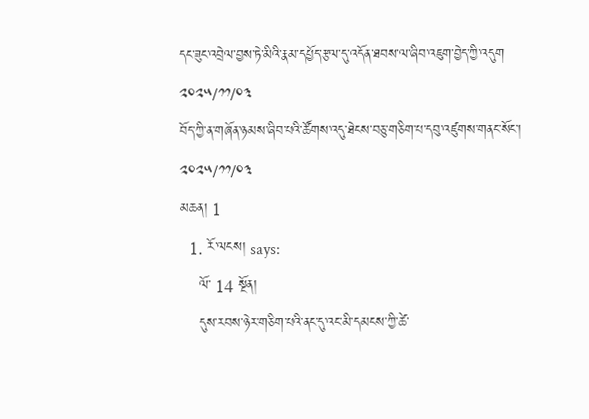དང་ཟུང་འབྲེལ་བྱས་ཏེ་མིའི་རྣམ་དཔྱོད་རྩལ་དུ་འདོན་ཐབས་ལ་ཞིབ་འཇུག་བྱེད་ཀྱི་འདུག
༢༠༢༥/༡༡/༠༣
བོད་ཀྱི་ན་གཞོན་ཉམས་ཞིབ་པའི་ཚོགས་འདུ་ཐེངས་བཅུ་གཅིག་པ་དབུ་འཛུགས་གནང་སོང་།
༢༠༢༥/༡༡/༠༣
མཆན། 1
  1. རོ་ལངས། says:
    ལོ་ 14 སྔོན།
    དུས་རབས་ཉེར་གཅིག་པའི་ནང་དུ་འང་མི་དམངས་ཀྱི་ཚེ་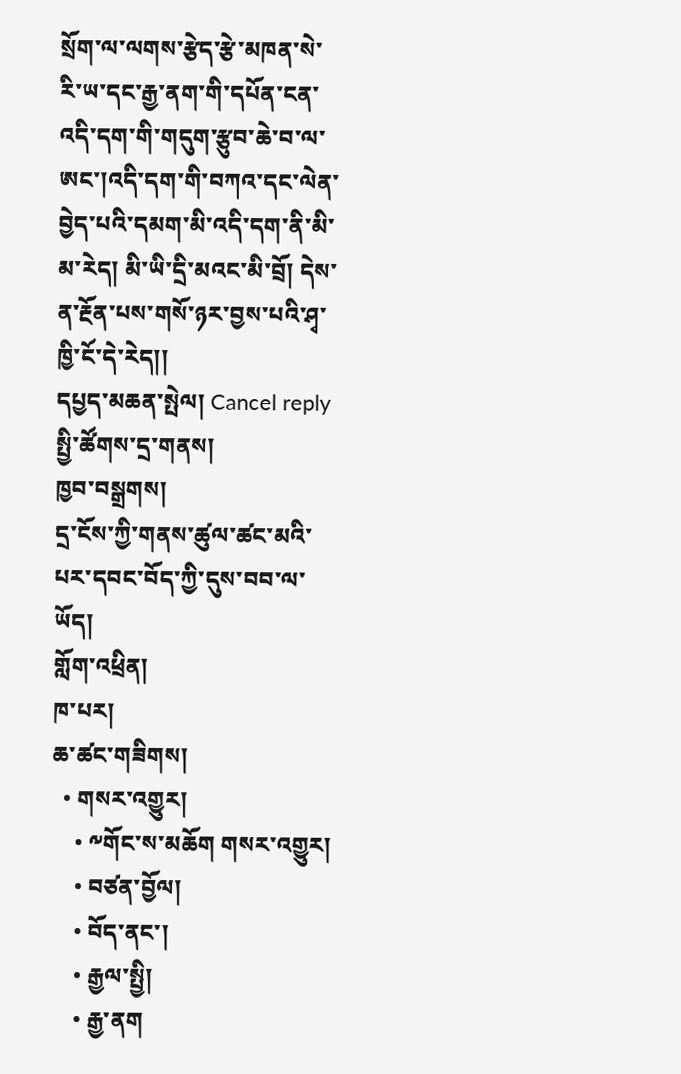སྲོག་ལ་ལགས་རྩེད་རྩེ་མཁན་སེ་རི་ཡ་དང་རྒྱ་ནག་གི་དཔོན་ངན་འདི་དག་གི་གདུག་རྩུབ་ཆེ་བ་ལ་ཨང་།འདི་དག་གི་བཀའ་དང་ལེན་བྱེད་པའི་དམག་མི་འདི་དག་ནི་མི་མ་རེད། མི་ཡི་དྲི་མའང་མི་བྲོ། དེས་ན་རྔོན་པས་གསོ་ཉར་བྱས་པའི་ཤྭ་ཁྱི་ངོ་དེ་རེད།།
དཔྱད་མཆན་སྤེལ། Cancel reply
སྤྱི་ཚོགས་དྲ་གནས།
ཁྱབ་བསྒྲགས།
དྲ་ངོས་ཀྱི་གནས་ཚུལ་ཚང་མའི་པར་དབང་བོད་ཀྱི་དུས་བབ་ལ་ཡོད།
གློག་འཕྲིན།
ཁ་པར།
ཆ་ཚང་གཟིགས།
  • གསར་འགྱུར།
    • ༸གོང་ས་མཆོག གསར་འགྱུར།
    • བཙན་བྱོལ།
    • བོད་ནང་།
    • རྒྱལ་སྤྱི།
    • རྒྱ་ནག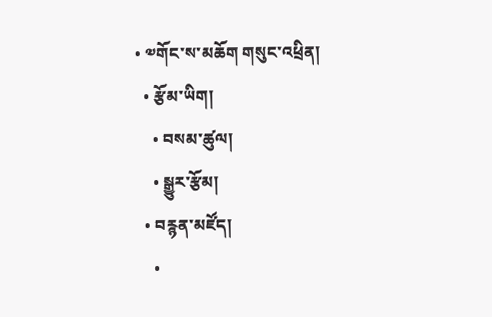• ༧གོང་ས་མཆོག གསུང་འཕྲིན།
  • རྩོམ་ཡིག།
    • བསམ་ཚུལ།
    • སྒྱུར་རྩོམ།
  • བརྙན་མཛོད།
    •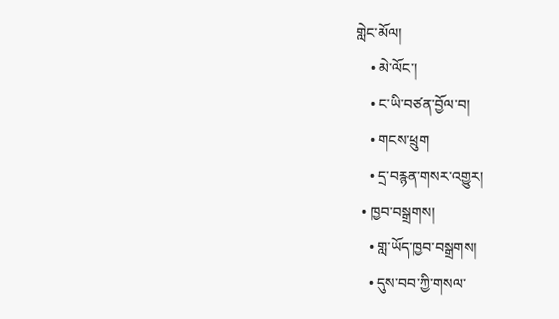གླེང་མོལ།
    • མེ་ལོང་།
    • ང་ཡི་བཙན་བྱོལ་བ།
    • གངས་ཕྲུག
    • དྲ་བརྙན་གསར་འགྱུར།
  • ཁྱབ་བསྒྲགས།
    • གླ་ཡོད་ཁྱབ་བསྒྲགས།
    • དུས་བབ་ཀྱི་གསལ་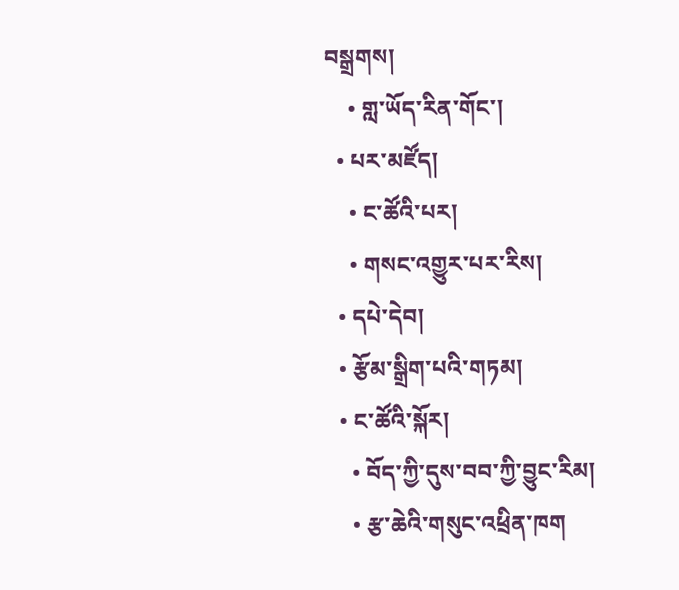བསྒྲགས།
    • གླ་ཡོད་རིན་གོང་།
  • པར་མཛོད།
    • ང་ཚོའི་པར།
    • གསང་འགྱུར་པར་རིས།
  • དཔེ་དེབ།
  • རྩོམ་སྒྲིག་པའི་གཏམ།
  • ང་ཚོའི་སྐོར།
    • བོད་ཀྱི་དུས་བབ་ཀྱི་བྱུང་རིམ།
    • རྩ་ཆེའི་གསུང་འཕྲིན་ཁག